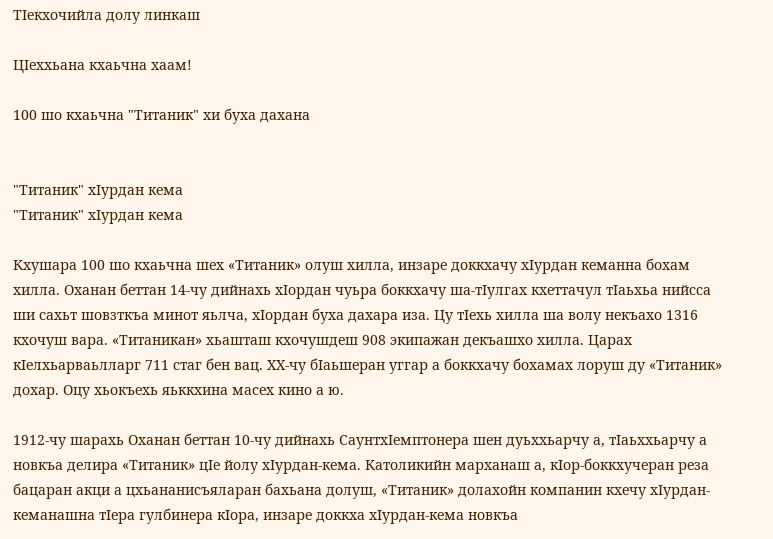ТIекхочийла долу линкаш

ЦIеххьана кхаьчна хаам!

100 шо кхаьчна "Титаник" хи буха дахана


"Титаник" хIурдан кема
"Титаник" хIурдан кема

Кхушара 100 шо кхаьчна шех «Титаник» олуш хилла, инзаре доккхачу хIурдан кеманна бохам хилла. Оханан беттан 14-чу дийнахь хIордан чуьра боккхачу ша-тIулгах кхеттачул тIаьхьа нийсса ши сахьт шовзткъа минот яьлча, хIордан буха дахара иза. Цу тIехь хилла ша волу некъахо 1316 кхочуш вара. «Титаникан» хьашташ кхочушдеш 908 экипажан декъашхо хилла. Царах кIелхьарваьлларг 711 стаг бен вац. ХХ-чу бIаьшеран уггар а боккхачу бохамах лоруш ду «Титаник» дохар. Оцу хьокъехь яьккхина масех кино а ю.

1912-чу шарахь Оханан беттан 10-чу дийнахь СаунтхIемптонера шен дуьххьарчу а, тIаьххьарчу а новкъа делира «Титаник» цIе йолу хIурдан-кема. Католикийн марханаш а, кIор-боккхучеран реза бацаран акци а цхьананисъяларан бахьана долуш, «Титаник» долахойн компанин кхечу хIурдан-кеманашна тIера гулбинера кIора, инзаре доккха хIурдан-кема новкъа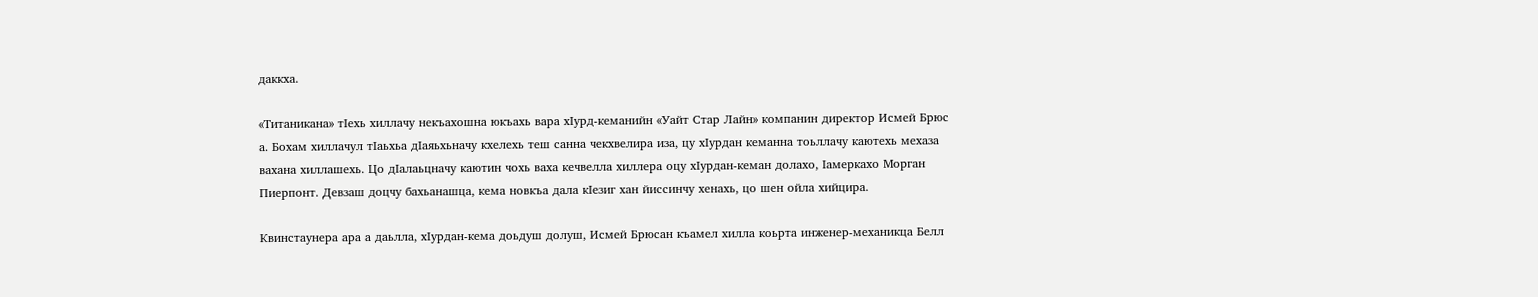даккха.

«Титаникана» тIехь хиллачу некъахошна юкъахь вара хIурд-кеманийн «Уайт Стар Лайн» компанин директор Исмей Брюс а. Бохам хиллачул тIаьхьа дIаяьхьначу кхелехь теш санна чекхвелира иза, цу хIурдан кеманна тоьллачу каютехь мехаза вахана хиллашехь. Цо дIалаьцначу каютин чохь ваха кечвелла хиллера оцу хIурдан-кеман долахо, Iамеркахо Морган Пиерпонт. Девзаш доцчу бахьанашца, кема новкъа дала кIезиг хан йиссинчу хенахь, цо шен ойла хийцира.

Квинстаунера ара а даьлла, хIурдан-кема доьдуш долуш, Исмей Брюсан къамел хилла коьрта инженер-механикца Белл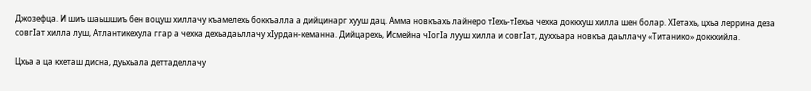Джозефца. И шиъ шаьшшиъ бен воцуш хиллачу къамелехь боккъалла а дийцинарг хууш дац. Амма новкъахь лайнеро тIехь-тIехьа чехка доккхуш хилла шен болар. ХIетахь, цхьа леррина деза совгIат хилла луш, Атлантикехула ггар а чехка дехьадаьллачу хIурдан-кеманна. Дийцарехь, Исмейна чIогIа лууш хилла и совгIат, духхьара новкъа даьллачу «Титанико» доккхийла.

Цхьа а ца кхеташ дисна, дуьхьала деттаделлачу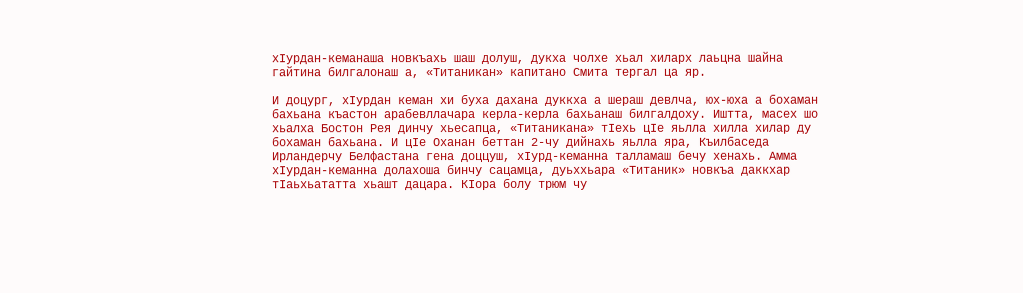хIурдан-кеманаша новкъахь шаш долуш, дукха чолхе хьал хиларх лаьцна шайна гайтина билгалонаш а, «Титаникан» капитано Смита тергал ца яр.

И доцург, хIурдан кеман хи буха дахана дуккха а шераш девлча, юх-юха а бохаман бахьана къастон арабевллачара керла-керла бахьанаш билгалдоху. Иштта, масех шо хьалха Бостон Рея динчу хьесапца, «Титаникана» тIехь цIе яьлла хилла хилар ду бохаман бахьана. И цIе Оханан беттан 2-чу дийнахь яьлла яра, Къилбаседа Ирландерчу Белфастана гена доццуш, хIурд-кеманна талламаш бечу хенахь. Амма хIурдан-кеманна долахоша бинчу сацамца, дуьххьара «Титаник» новкъа даккхар тIаьхьататта хьашт дацара. КIора болу трюм чу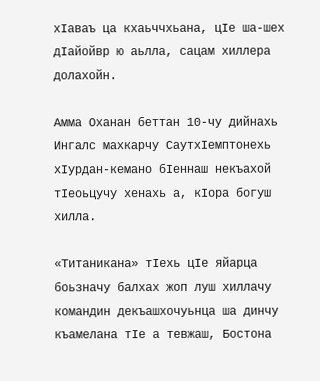хIаваъ ца кхаьччхьана, цIе ша-шех дIайойвр ю аьлла, сацам хиллера долахойн.

Амма Оханан беттан 10-чу дийнахь Ингалс махкарчу СаутхIемптонехь хIурдан-кемано бIеннаш некъахой тIеоьцучу хенахь а, кIора богуш хилла.

«Титаникана» тIехь цIе яйарца боьзначу балхах жоп луш хиллачу командин декъашхочуьнца ша динчу къамелана тIе а тевжаш, Бостона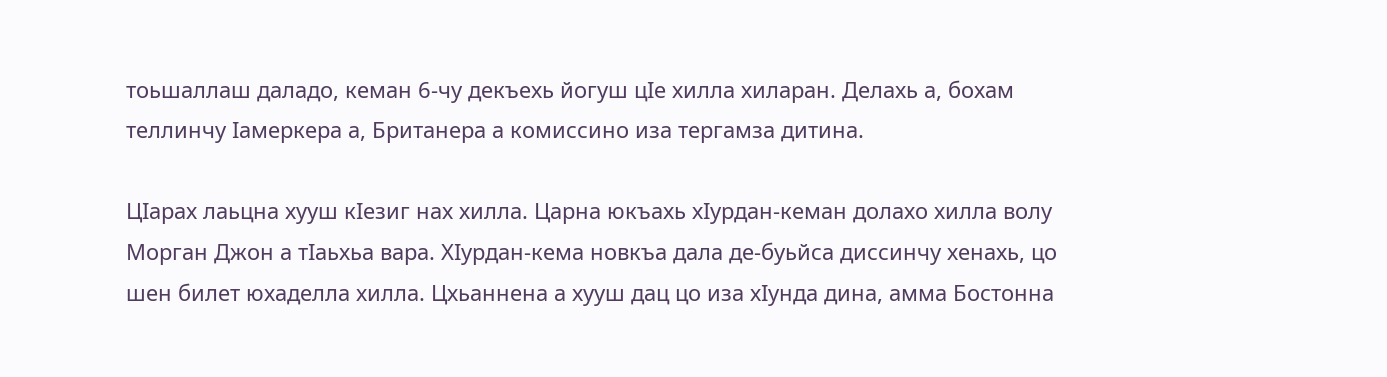тоьшаллаш даладо, кеман 6-чу декъехь йогуш цIе хилла хиларан. Делахь а, бохам теллинчу Iамеркера а, Британера а комиссино иза тергамза дитина.

ЦIарах лаьцна хууш кIезиг нах хилла. Царна юкъахь хIурдан-кеман долахо хилла волу Морган Джон а тIаьхьа вара. ХIурдан-кема новкъа дала де-буьйса диссинчу хенахь, цо шен билет юхаделла хилла. Цхьаннена а хууш дац цо иза хIунда дина, амма Бостонна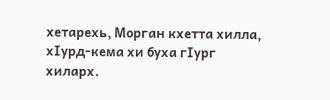хетарехь, Морган кхетта хилла, хIурд-кема хи буха гIург хиларх.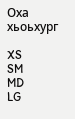Оха хьоьхург

XS
SM
MD
LG